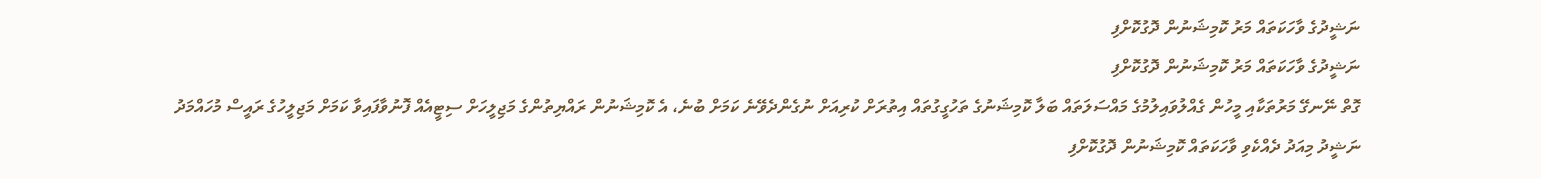ނަޝީދުގެ ވާހަކަތައް މަރު ކޮމިޝަނުން ދޮގުކޮށްފި
ނަޝީދުގެ ވާހަކަތައް މަރު ކޮމިޝަނުން ދޮގުކޮށްފި
ގޮތް ނޭނގޭ މަރުތަކާއި މީހުން ގެއްލުވައިލުމުގެ މައްސަލަތައް ބަލާ ކޮމިޝަނުގެ ތަހުގީގުތައް އިތުރަށް ކުރިއަށް ނުގެންދެވޭނެ ކަމަށް ބުނެ، އެ ކޮމިޝަނުން ރައްޔިތުންގެ މަޖިލީހަށް ސިޓީއެއް ފޮނުވާފައިވާ ކަމަށް މަޖިލީހުގެ ރައީސް މުހައްމަދު ނަޝީދު މިއަދު ދެއްކެވި ވާހަކަތައް ކޮމިޝަނުން ދޮގުކޮށްފި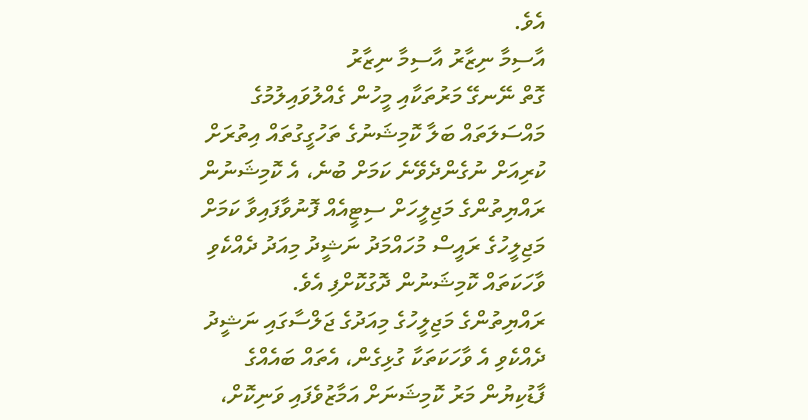އެވެ.
އާސިމާ ނިޒާރު އާސިމާ ނިޒާރު
ގޮތް ނޭނގޭ މަރުތަކާއި މީހުން ގެއްލުވައިލުމުގެ މައްސަލަތައް ބަލާ ކޮމިޝަނުގެ ތަހުގީގުތައް އިތުރަށް ކުރިއަށް ނުގެންދެވޭނެ ކަމަށް ބުނެ، އެ ކޮމިޝަނުން ރައްޔިތުންގެ މަޖިލީހަށް ސިޓީއެއް ފޮނުވާފައިވާ ކަމަށް މަޖިލީހުގެ ރައީސް މުހައްމަދު ނަޝީދު މިއަދު ދެއްކެވި ވާހަކަތައް ކޮމިޝަނުން ދޮގުކޮށްފި އެވެ.
ރައްޔިތުންގެ މަޖިލީހުގެ މިއަދުގެ ޖަލްސާގައި ނަޝީދު ދެއްކެވި އެ ވާހަކަތަކާ ގުޅިގެން، އެތައް ބައެއްގެ ފާޑުކިޔުން މަރު ކޮމިޝަނަށް އަމާޒުވެފައި ވަނިކޮށް،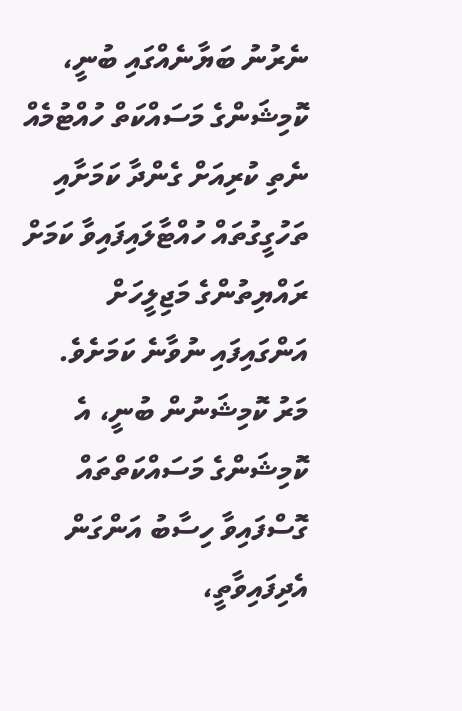ނެރުނު ބަޔާނެއްގައި ބުނީ، ކޮމިޝަންގެ މަސައްކަތް ހުއްޓުމެއް ނެތި ކުރިއަށް ގެންދާ ކަމަށާއި ތަހުގީގުތައް ހުއްޓާލައިފައިވާ ކަމަށް ރައްޔިތުންގެ މަޖިލީހަށް އަންގައިފައި ނުވާނެ ކަމަށެވެ.
މަރު ކޮމިޝަނުން ބުނީ، އެ ކޮމިޝަންގެ މަސައްކަތްތައް ގޮސްފައިވާ ހިސާބު އަންގަން އެދިފައިވާތީ،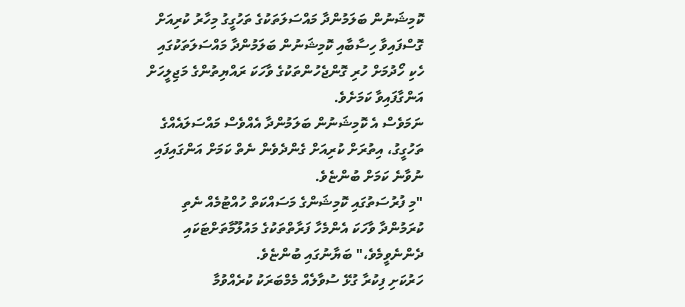ކޮމިޝަނުން ބަލަމުންދާ މައްސަލަތަކުގެ ތަހުގީގު މިހާރު ކުރިއަށް ގޮސްފައިވާ ހިސާބާއި ކޮމިޝަނުން ބަލަމުންދާ މައްސަލަތަކުގައި ހެކި ހޯދުމަށް ހުރި ގޮންޖެހުންތަކުގެ ވާހަކަ ރައްޔިތުންގެ މަޖިލީހަށް އަންގާފައިވާ ކަމަށެވެ.
ނަމަވެސް އެ ކޮމިޝަނުން ބަލަމުންދާ އެއްވެސް މައްސަލައެއްގެ ތަހުގީގު، އިތުރަށް ކުރިއަށް ގެންދެވެން ނެތް ކަމަށް އަންގައިފައި ނުވާނެ ކަމަށް ބުންޏެވެ.
"މި ފުރުސަތުގައި ކޮމިޝަންގެ މަސައްކަތް ހުއްޓުމެއް ނެތި ކުރަމުންދާ ވާހަކަ އެންމެހާ ފަރާތްތަކުގެ މައުލޫމާތަށްޓަކައި ދެންނެވީމެވެ،" ބަޔާނުގައި ބުންޏެވެ.
ހަރުކަށި ފިކުރާ ގުޅޭ ސުވާލެއް މެމްބަރަކު ކުރެއްވުމާ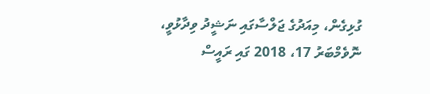ގުޅިގެން، މިއަދުގެ ޖަލްސާގައި ނަޝީދު ވިދާޅުވީ، ނޮވެމްބަރު 17، 2018 ގައި ރައީސް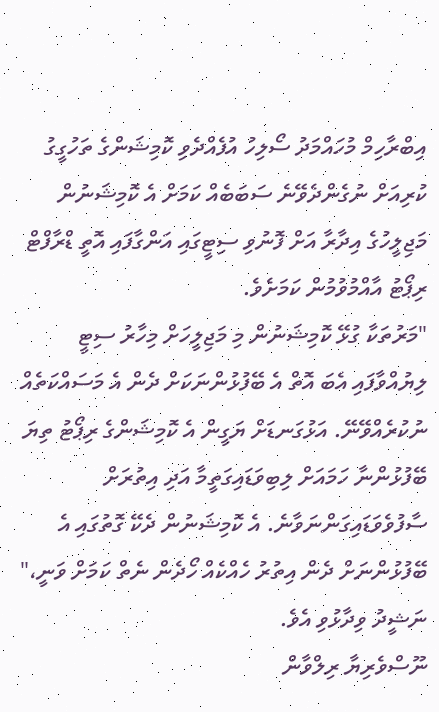އިބްރާހިމް މުހައްމަދު ސޯލިހު އުފެއްދެވި ކޮމިޝަންގެ ތަހުގީގު ކުރިއަށް ނުގެންދެވޭނެ ސަބަބެއް ކަމަށް އެ ކޮމިޝަނުން މަޖިލީހުގެ އިދާރާ އަށް ފޮނުވި ސިޓީގައި އަންގާފައި އޮތީ ޑްރާފްޓް ރިޕޯޓު އާއްމުވުމުން ކަމަށެވެ.
"މަރުތަކާ ގުޅޭ ކޮމިޝަނުން މި މަޖިލީހަށް މިހާރު ސިޓީ ލިޔުއްވާފައި އެބަ އޮތް އެ ބޭފުޅުންނަކަށް ދެން އެ މަސައްކަތެއް ނުކުރެއްވޭނޭ. އަޅުގަނޑަށް ޔަގީން އެ ކޮމިޝަންގެ ރިޕޯޓު ތިޔަ ބޭފުޅުންނާ ހަމައަށް ލިބިވަޑައިގަތީމާ އަދި އިތުރަށް ސާފުވެވަޑައިގަންނަވާނެ. އެ ކޮމިޝަނުން ދެކޭ ގޮތުގައި އެ ބޭފުޅުންނަށް ދެން އިތުރު ހެއްކެއް ހޯދެން ނެތް ކަމަށް ވަނީ،" ނަޝީދު ވިދާޅުވި އެވެ.
ނޫސްވެރިޔާ ރިލްވާން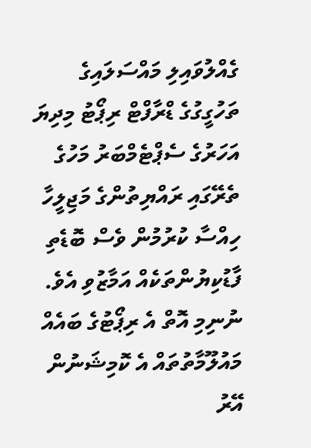ގެއްލުވައިލި މައްސަލައިގެ ތަހުގީގުގެ ޑްރާފްޓް ރިޕޯޓު މިދިޔަ އަހަރުގެ ސެޕްޓެމްބަރު މަހުގެ ތެރޭގައި ރައްޔިތުންގެ މަޖިލީހާ ހިއްސާ ކުރުމުން ވެސް ބޮޑެތި ފާޑުކިޔުންތަކެއް އަމާޒުވި އެވެ. ނުނިމި އޮތް އެ ރިޕޯޓުގެ ބައެއް މައުލޫމާތުތައް އެ ކޮމިޝަނުން އޭރު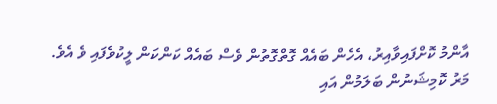އާންމު ކޮށްފައިވާއިރު، އެހެން ބައެއް ގޮތްގޮތުން ވެސް ބައެއް ކަންކަން ލީކުވެފައި ވެ އެވެ.
މަރު ކޮމިޝަނުން ބަލަމުން އައި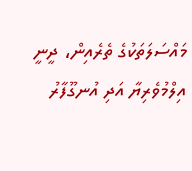މައްސަލަތަކުގެ ތެރެއިން، ދީނީ އިލްމުވެރިޔާ އަދި އުނގޫފާރު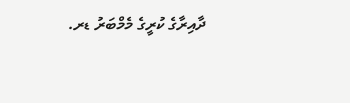ދާއިރާގެ ކުރީގެ މެމްބަރު ޑރ.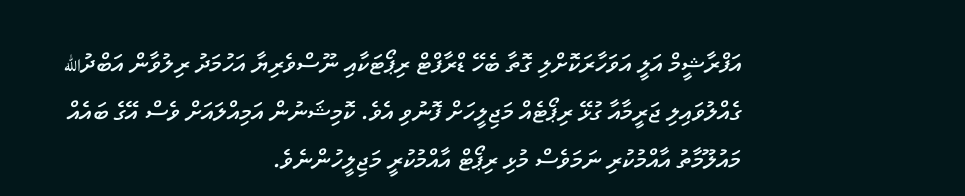އަފްރާޝީމް އަލީ އަވަހާރަކޮށްލި ގޮތާ ބެހޭ ޑްރާފްޓް ރިޕޯޓަކާއި ނޫސްވެރިޔާ އަހުމަދު ރިލުވާން އަބްދުالله ގެއްލުވައިލި ޖަރީމާއާ ގުޅޭ ރިޕޯޓެއް މަޖިލީހަށް ފޮނުވި އެވެ. ކޮމިޝަނުން އަމިއްލައަށް ވެސް އޭގެ ބައެއް މައުލޫމާތު އާއްމުކުރި ނަމަވެސް މުޅި ރިޕޯޓް އާއްމުކުރީ މަޖިލީހުންނެވެ.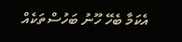އެކަމާ ބެހޭ ހޫނު ބަހުސްތަކެއް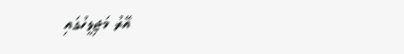އޭރު މަޖިލީހުގައި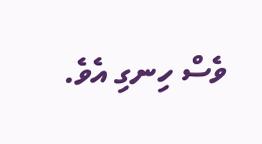ވެސް ހިނގި އެވެ.